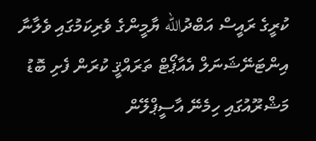ކުރީގެ ރައީސް އަބްދުالله ޔާމީންގެ ވެރިކަމުގައި ވެލާނާ އިންޓަނޭޝަނަލް އެއާޕޯޓް ތަރައްޤީ ކުރަން ފެށި ބޮޑު މަޝްރޫއުގައި ހިމެނޭ އާސީޕްލޭން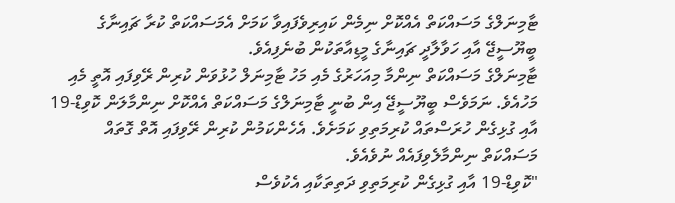ޓާމިނަލްގެ މަސައްކަތް އެއްކޮށް ނިމެން ކައިރިވެފައިވާ ކަމަށް އެމަސައްކަތް ކުރާ ޗައިނާގެ ބީޔޫސީޖޭ އާއި ހަވާލާދީ ޗައިނާގެ މީޑިއާތަކުން ބުނެފިއެވެ.
ޓާމިނަލްގެ މަސައްކަތް ނިންމާ މިއަހަރުގެ މެއި މަހު ޓާމިނަލް ހުޅުވަން ކުރިން ރޭވިފައި އޮތީ މެއި މަހުއެވެ. ނަމަވެސް ބީޔޫސީޖޭ އިން ބުނީ ޓާމިނަލްގެ މަސައްކަތް އެއްކޮށް ނިންމާލަން ކޮވިޑް-19 އާއި ގުޅިގެން ހުރަސްތައް ކުރިމަތިވި ކަމަށެވެ. އެހެންކަމުން ކުރިން ރޭވިފައި އޮތް ގޮތައް މަސައްކަތް ނިންމާލެވިފައެއް ނުވެއެވެ.
"ކޮވިޑް-19 އާއި ގުޅިގެން ކުރިމަތިވި ދަތިތަކާއި އެކުވެސް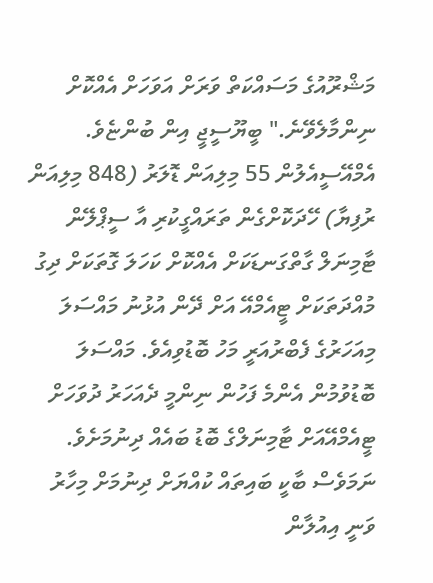މަޝްރޫއުގެ މަސައްކަތް ވަރަށް އަވަހަށް އެއްކޮށް ނިންމާލެވޭނެ." ބީޔޫސީޖީ އިން ބުންޏެވެ.
އެމްއޭސީއެލުން 55 މިލިއަން ޑޮލަރު (848 މިލިއަން ރުފިޔާ) ހޭދަކޮށްގެން ތަރައްގީކުރި އާ ސީޕްލޭން ޓާމިނަލް ގާތްގަނޑަކަށް އެއްކޮށް ކަހަލަ ގޮތަކަށް ދިގު މުއްދަތަކަށް ޓީއެމްއޭ އަށް ދޭން އުޅުނު މައްސަލަ މިއަހަރުގެ ފެބްރުއަރީ މަހު ބޮޑުވިއެވެ. މައްސަލަ ބޮޑުވުމުން އެންމެ ފަހުން ނިންމީ ދެއަހަރު ދުވަހަށް ޓީއެމްއޭއަށް ޓާމިނަލްގެ ބޮޑު ބައެއް ދިނުމަށެވެ. ނަމަވެސް ބާކީ ބައިތައް ކުއްޔަށް ދިނުމަށް މިހާރު ވަނީ އިއުލާން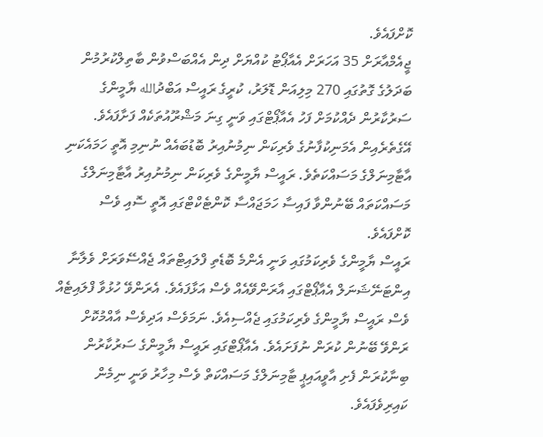ކޮށްފައެވެ.
ޖީއެމްއާރަށް 35 އަހަރަށް އެއާޕޯޓު ކުއްޔަށް ދިން އެއްބަސްވުން ބާތިލްކުރުމުން ބަދަލުގެ ގޮތުގައި 270 މިލިއަން ޑޮލަރު، ކުރީގެ ރައީސް އަބްދުالله ޔާމީންގެ ސަރުކާރުން ދެއްކުމަށް ފަހު އެއާޕޯޓްގައި ވަނީ ގިނަ މަޝްރޫއުތަކެއް ފަށާފައެވެ. އޭގެތެރެއިން އެމަނިކުފާނުގެ ވެރިކަން ނިމުނުއިރު ބޮޑުބައެއް ނުނިމި އޮތީ ހަމައެކަނި އާޓާމިނަލްގެ މަސައްކަތެވެ. ރައީސް ޔާމީންގެ ވެރިކަން ނިމުނުއިރު އާޓާމިނަލްގެ މަސައްކަތައް ބޭނުންވާ ފައިސާ ހަމަޖައްސާ ކޮންޓެކްޓްގައި އޮތީ ސޮއި ވެސް ކޮށްފައެވެ.
ރައީސް ޔާމީންގެ ވެރިކަމުގައި ވަނީ އެންމެ ބޮޑެތި ފްލައިޓްތައް ޖެއްސޭވަރަށް ވެލާނާ އިންޓަނޭޝަނަލް އެއާޕޯޓްގައި އާރަންވޭއެއް ވެސް އަޅާފައެވެ. އެރަންވޭ ހުޅުވާ ފްލައިޓެއް ވެސް ރައީސް ޔާމީންގެ ވެރިކަމުގައި ޖެއްސިއެވެ. ނަމަވެސް އަދިވެސް އާއްމުކޮށް ރަންވޭ ބޭނުން ކުރަން ނުފަށައެވެ. އެއާޕޯޓްގައި ރައީސް ޔާމީންގެ ސަރުކާރުން ބިނާކުރަން ފެށި އާވީއައިޕީ ޓާމިނަލްގެ މަސައްކަތް ވެސް މިހާރު ވަނީ ނިމެން ކައިރިވެފައެވެ.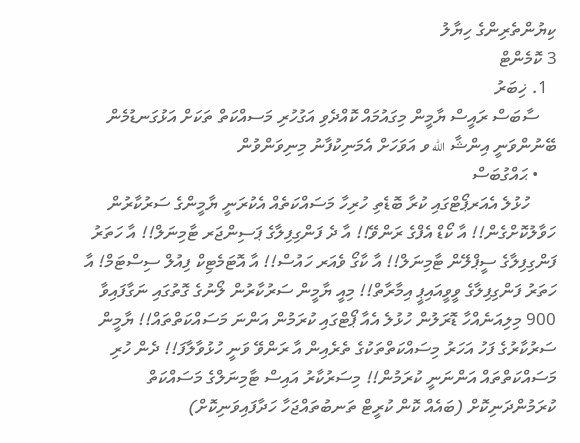ކިޔުންތެރިންގެ ހިޔާލު
3 ކޮމެންޓް
  1. ޚިބަރު
    ސާބަސް ރައީސް ޔާމީން މިގައުމައް ކޮއްދެވި އަގުހުރި މަސއްކަތް ތަކަށް އަޅުގަނޑުމެން ބޭނުންވަނީ އިންޝާ الله ވ އަވަހަށް އެމަނިކުފާނު މިނިވަންވުން
    • ޙައްގުބަސް
      ހުޅުލެ އެއަރޕޯޓްގައި ކުރާ ބޮޑެތި ހުރިހާ މަސައްކަތެއް އެކުރަނީ ޔާމީންގެ ސަރުކާރުން ހަވާލުކޮށްގެން!! އާ ކޯޑް އެފްގެ ރަންވޭ!! އާ ދެ ފަންގިފިލާގެ ޕަސިންޖަރ ޓާމިނަލް!! އާ ހަތަރު ފަންގިފިލާގެ ސީޕްލޭން ޓާމިނަލް!! އާ ކާގޯ ވެއަރ ހައުސް!! އާ އޮޓަމެޓިކް ފިއުލް ސިސްޓަމް! އާ ހަތަރު ފަންގިފިލާގެ ވީވީއައިޕީ އިމާރާތް!! މިއީ ޔާމީން ސަރުކާރުން ލޯނުގެ ގޮތުގައި ނަގާފައިވާ 900 މިލިއަނެއްހާ ޑޮރަލުން ހުޅުލެ އެއާ ޕޯޓްގައި ކުރަމުން އަންނަ މަސައްކަތްތައް!! ޔާމީން ސަރުކާރުގެ ފަހު އަހަރު މިސައްކަތްތަކުގެ ތެރެއިން އާ ރަންވޭ ވަނީ ހުޅުވާލާފަ!! ދެން ހުރި މަސައްކަތްތައް އަންނަނީ ކުރަމުން!! މިސަރުކާރު އައިސް ޓާމިނަލްގެ މަސައްކަތް ކުރަމުންދަނިކޮށް (ބައެއް ކޮން ކުރީޓް ތަނބުތައްޖަހާ ހަދާފައިވަނިކޮށް)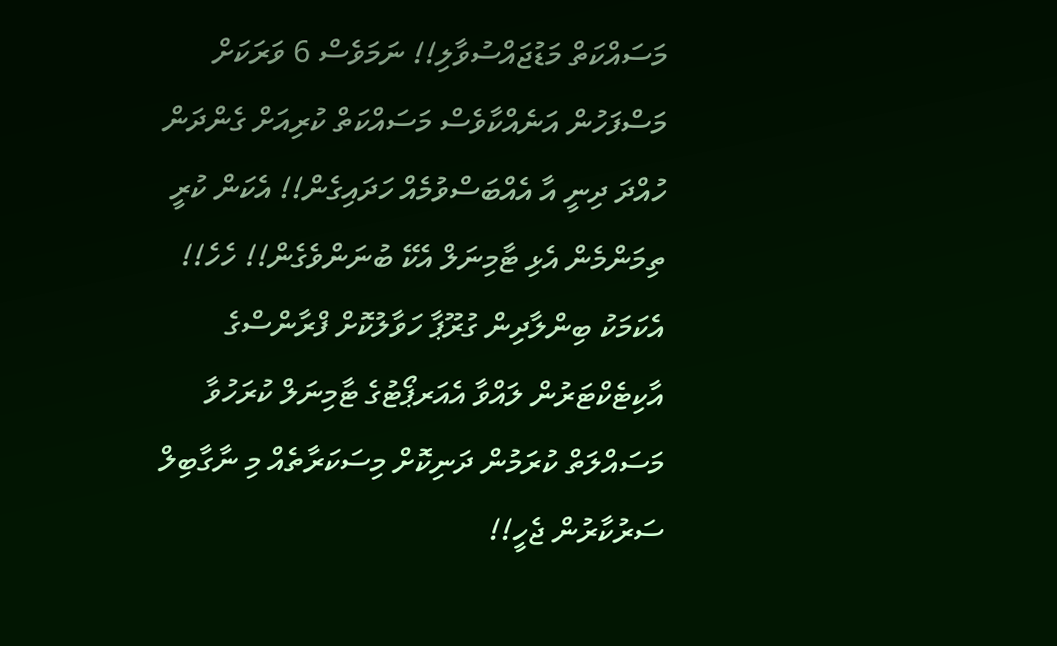މަސައްކަތް މަޑުޖައްސުވާލި!! ނަމަވެސް 6 ވަރަކަށް މަސްފަހުން އަނެއްކާވެސް މަސައްކަތް ކުރިއަށް ގެންދަން ހުއްދަ ދިނީ އާ އެއްބަސްވުމެއް ހަދައިގެން!! އެކަން ކުރީ ތިމަންމެން އެޅި ޓާމިނަލް އެކޭ ބުނަންވެގެން!! ހެހެ!! އެކަމަކު ބިންލާދިން ގުރޫޕާ ހަވާލުކޮށް ފްރާންސްގެ އާކިޓެކްޓަރުން ލައްވާ އެއަރޕޯޓުގެ ޓާމިނަލް ކުރަހުވާ މަސައްލަތް ކުރަމުން ދަނިކޮށް މިސަކަރާތެއް މި ނާގާބިލް ސަރުކާރުން ޖެހީ!!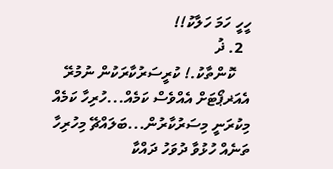ހީހީ ހަމަ ހަލާކު!!
  2. ޛު
    ކޮންތާކު.! ކުރީސަރުކާރަކުން ނުމުރޭ އެއަޜޕޯޓަށް އެއްވެސް ކަމެއް...ހުރިހާ ކަމެއް މިކުރަނީ މިސަރުކާރުން...ބަލައްޗޭ މިހުރިހާ ތަނެއް ހުޅުވާ ދުވަހު ދައްކާ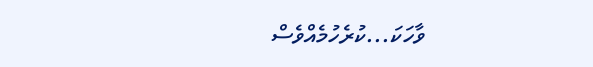ވާހަކަ...ކުރެހުމެއްވެސް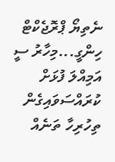ނެތިޔޯ ޕްރޮޖެކްޓް ހިންގީ...މިހާރު ސީ އަމިއްލަ ފުޅަށް ކުރައްސަވައިގެން ތިހުރިހާ ތަނެއް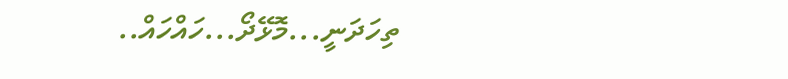ތިހަދަނީ...މޮޅޭދޯ...ހައްހައް..